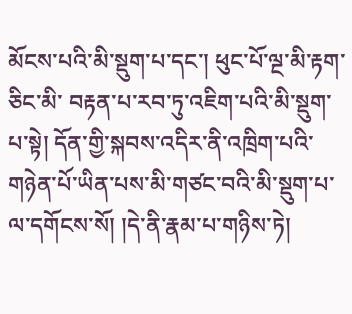མོངས་པའི་མི་སྡུག་པ་དང་། ཕུང་པོ་ལྔ་མི་རྟག་ཅིང་མི་ བརྟན་པ་རབ་ཏུ་འཇིག་པའི་མི་སྡུག་པ་སྟེ། དོན་གྱི་སྐབས་འདིར་ནི་འཁྲིག་པའི་གཉེན་པོ་ཡིན་པས་མི་གཙང་བའི་མི་སྡུག་པ་ལ་དགོངས་སོ། །དེ་ནི་རྣམ་པ་གཉིས་ཏེ།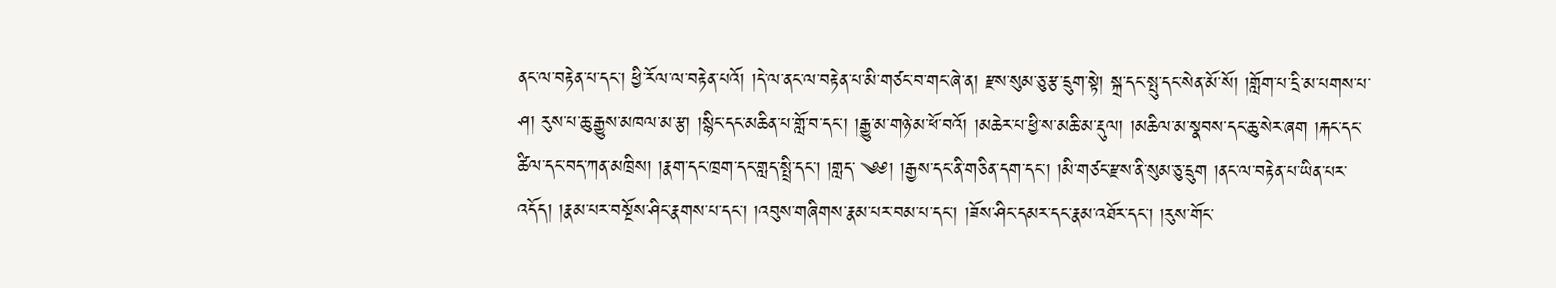ནང་ལ་བརྟེན་པ་དང་། ཕྱི་རོལ་ལ་བརྟེན་པའོ། །དེ་ལ་ནང་ལ་བརྟེན་པ་མི་གཙང་བ་གང་ཞེ་ན། རྫས་སུམ་ཅུ་རྩ་དྲུག་སྟེ། སྐྲ་དང་སྤུ་དང་སེན་མོ་སོ། །གློག་པ་དྲི་མ་པགས་པ་ཤ། རུས་པ་ཆུ་རྒྱུས་མཁལ་མ་རྩ། །སྙིང་དང་མཆིན་པ་གློ་བ་དང་། །རྒྱུ་མ་གཉེ་མ་ཕོ་བའོ། །མཆེར་པ་ཕྱི་ས་མཆི་མ་རྡུལ། །མཆིལ་མ་སྣབས་དང་ཆུ་སེར་ཞག །རྐང་དང་ཚིལ་དང་བད་ཀན་མཁྲིས། །རྣག་དང་ཁྲག་དང་གླད་སྤྲི་དང་། །གླད་ ༄༅། །རྒྱས་དང་ནི་གཅིན་དག་དང་། །མི་གཙང་རྫས་ནི་སུམ་ཅུ་དྲུག །ནང་ལ་བརྟེན་པ་ཡིན་པར་འདོད། །རྣམ་པར་བསྔོས་ཤིང་རྣགས་པ་དང་། །འབུས་གཞིགས་རྣམ་པར་བམ་པ་དང་། །ཟོས་ཤིང་དམར་དང་རྣམ་འཐོར་དང་། །རུས་གོང་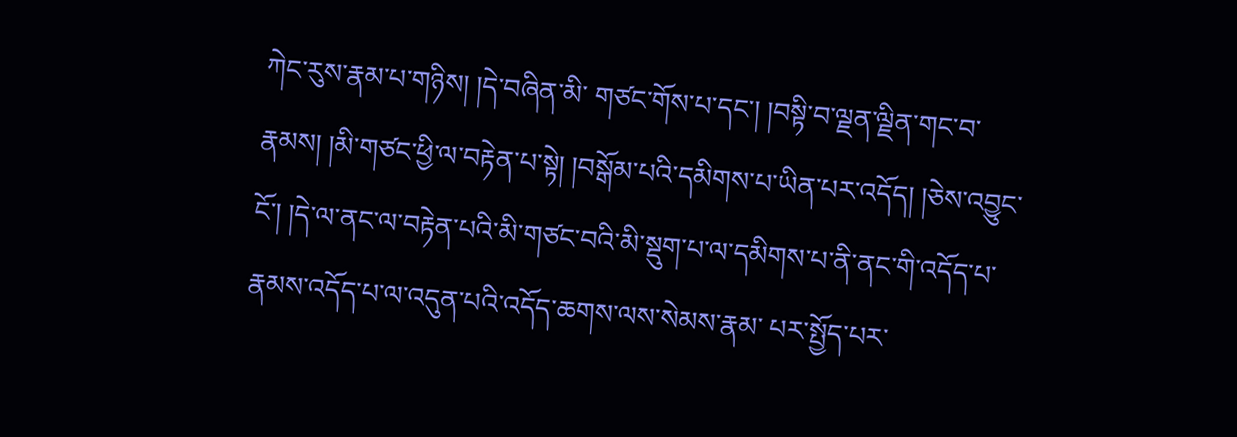ཀེང་རུས་རྣམ་པ་གཉིས། །དེ་བཞིན་མི་ གཙང་གོས་པ་དང་། །བསྟི་བ་ལྗན་ལྗིན་གང་བ་རྣམས། །མི་གཙང་ཕྱི་ལ་བརྟེན་པ་སྟེ། །བསྒོམ་པའི་དམིགས་པ་ཡིན་པར་འདོད། །ཅེས་འབྱུང་ངོ་། །དེ་ལ་ནང་ལ་བརྟེན་པའི་མི་གཙང་བའི་མི་སྡུག་པ་ལ་དམིགས་པ་ནི་ནང་གི་འདོད་པ་རྣམས་འདོད་པ་ལ་འདུན་པའི་འདོད་ཆགས་ལས་སེམས་རྣམ་ པར་སྤྱོད་པར་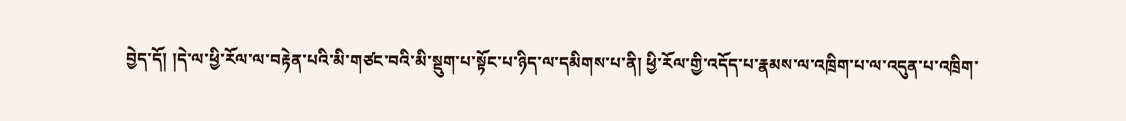བྱེད་དོ། །དེ་ལ་ཕྱི་རོལ་ལ་བརྟེན་པའི་མི་གཙང་བའི་མི་སྡུག་པ་སྟོང་པ་ཉིད་ལ་དམིགས་པ་ནི། ཕྱི་རོལ་གྱི་འདོད་པ་རྣམས་ལ་འཁྲིག་པ་ལ་འདུན་པ་འཁྲིག་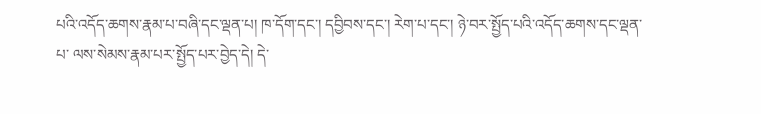པའི་འདོད་ཆགས་རྣམ་པ་བཞི་དང་ལྡན་པ། ཁ་དོག་དང་། དབྱིབས་དང་། རེག་པ་དང་། ཉེ་བར་སྤྱོད་པའི་འདོད་ཆགས་དང་ལྡན་པ་ ལས་སེམས་རྣམ་པར་སྤྱོད་པར་བྱེད་དེ། དེ་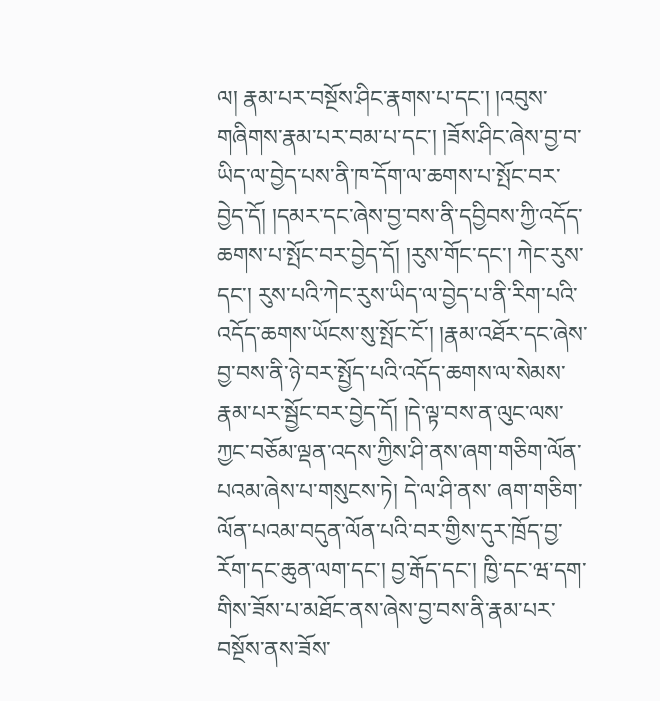ལ། རྣམ་པར་བསྔོས་ཤིང་རྣགས་པ་དང་། །འབུས་གཞིགས་རྣམ་པར་བམ་པ་དང་། །ཟོས་ཤིང་ཞེས་བྱ་བ་ཡིད་ལ་བྱེད་པས་ནི་ཁ་དོག་ལ་ཆགས་པ་སྤོང་བར་བྱེད་དོ། །དམར་དང་ཞེས་བྱ་བས་ནི་དབྱིབས་ཀྱི་འདོད་ཆགས་པ་སྤོང་བར་བྱེད་དོ། །རུས་གོང་དང་། ཀེང་རུས་ དང་། རུས་པའི་ཀེང་རུས་ཡིད་ལ་བྱེད་པ་ནི་རིག་པའི་འདོད་ཆགས་ཡོངས་སུ་སྤོང་ངོ་། །རྣམ་འཐོར་དང་ཞེས་བྱ་བས་ནི་ཉེ་བར་སྤྱོད་པའི་འདོད་ཆགས་ལ་སེམས་རྣམ་པར་སྦྱོང་བར་བྱེད་དོ། །དེ་ལྟ་བས་ན་ལུང་ལས་ཀྱང་བཅོམ་ལྡན་འདས་ཀྱིས་ཤི་ནས་ཞག་གཅིག་ལོན་པའམ་ཞེས་པ་གསུངས་ཏེ། དེ་ལ་ཤི་ནས་ ཞག་གཅིག་ལོན་པའམ་བདུན་ལོན་པའི་བར་གྱིས་དུར་ཁྲོད་བྱ་རོག་དང་ཆུན་ལག་དང་། བྱ་རྒོད་དང་། ཁྱི་དང་ཝ་དག་གིས་ཟོས་པ་མཐོང་ནས་ཞེས་བྱ་བས་ནི་རྣམ་པར་བསྔོས་ནས་ཟོས་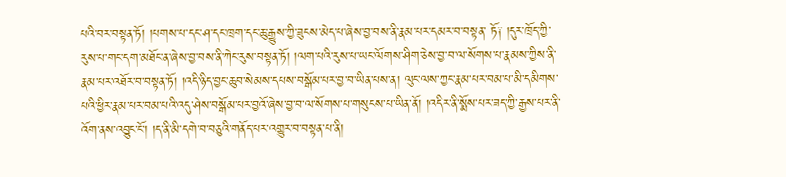པའི་བར་བསྟན་ཏོ། །པགས་པ་དང་ཤ་དང་ཁྲག་དང་ཆུ་རྒྱུས་ཀྱི་ཟུངས་མེད་པ་ཞེས་བྱ་བས་ནི་རྣམ་པར་དམར་བ་བསྟན་ ཏོ༑ །དུར་ཁྲོད་ཀྱི་རུས་པ་གང་དག་མཐོང་ན་ཞེས་བྱ་བས་ནི་ཀེང་རུས་བསྟན་ཏོ། །ལག་པའི་རུས་པ་ཡང་ལོགས་ཤིག་ཅེས་བྱ་བ་ལ་སོགས་པ་རྣམས་ཀྱིས་ནི་རྣམ་པར་འཐོར་བ་བསྟན་ཏོ། །འདི་ཉིད་བྱང་ཆུབ་སེམས་དཔས་བསྒོམ་པར་བྱ་བ་ཡིན་པས་ན། ལུང་ལས་ཀྱང་རྣམ་པར་བམ་པ་མི་དམིགས་ པའི་ཕྱིར་རྣམ་པར་བམ་པའི་འདུ་ཤེས་བསྒོམ་པར་བྱའོ་ཞེས་བྱ་བ་ལ་སོགས་པ་གསུངས་པ་ཡིན་ནོ། །འདིར་ནི་སྨོས་པར་ཟད་ཀྱི་རྒྱས་པར་ནི་འོག་ནས་འབྱུང་ངོ་། །ད་ནི་མི་དགེ་བ་བཅུའི་གནོད་པར་འགྱུར་བ་བསྟན་པ་ནི།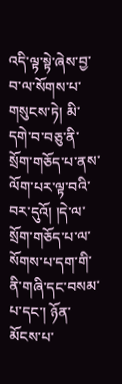འདི་ལྟ་སྟེ་ཞེས་བྱ་བ་ལ་སོགས་པ་གསུངས་ཏེ། མི་དགེ་བ་བཅུ་ནི་ སྲོག་གཅོད་པ་ནས་ལོག་པར་ལྟ་བའི་བར་དུའོ། །དེ་ལ་སྲོག་གཅོད་པ་ལ་སོགས་པ་དག་གི་ནི་གཞི་དང་བསམ་པ་དང་། ཉོན་མོངས་པ་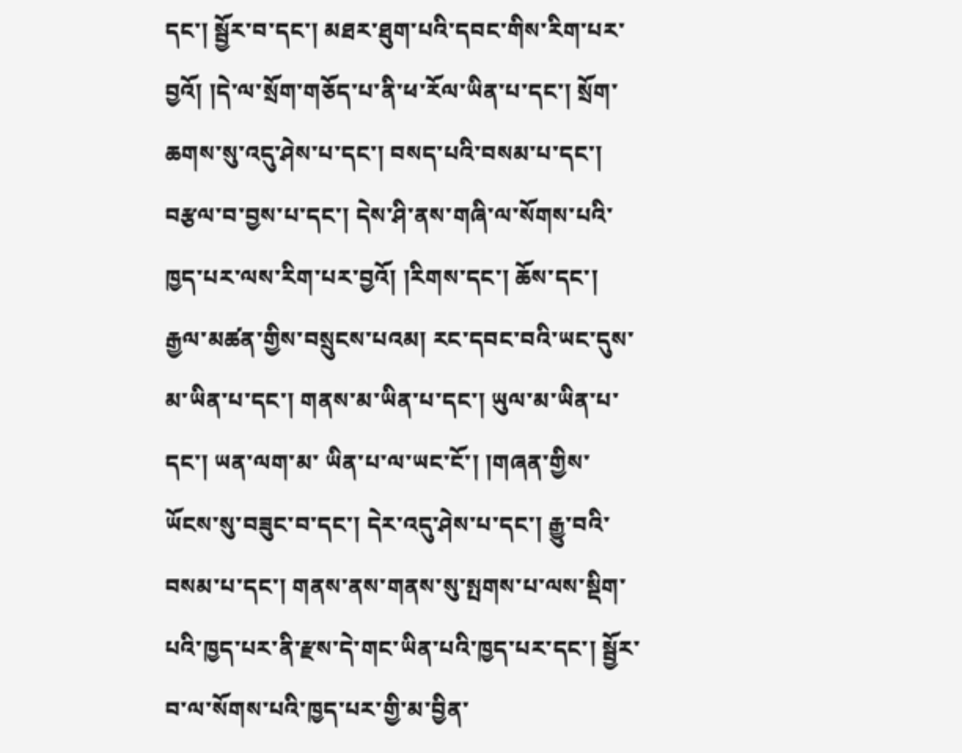དང་། སྦྱོར་བ་དང་། མཐར་ཐུག་པའི་དབང་གིས་རིག་པར་བྱའོ། །དེ་ལ་སྲོག་གཅོད་པ་ནི་ཕ་རོལ་ཡིན་པ་དང་། སྲོག་ཆགས་སུ་འདུ་ཤེས་པ་དང་། བསད་པའི་བསམ་པ་དང་། བརྩལ་བ་བྱས་པ་དང་། དེས་ཤི་ནས་གཞི་ལ་སོགས་པའི་ཁྱད་པར་ལས་རིག་པར་བྱའོ། །རིགས་དང་། ཆོས་དང་། རྒྱལ་མཚན་གྱིས་བསྲུངས་པའམ། རང་དབང་བའི་ཡང་དུས་མ་ཡིན་པ་དང་། གནས་མ་ཡིན་པ་དང་། ཡུལ་མ་ཡིན་པ་དང་། ཡན་ལག་མ་ ཡིན་པ་ལ་ཡང་ངོ་། །གཞན་གྱིས་ཡོངས་སུ་བཟུང་བ་དང་། དེར་འདུ་ཤེས་པ་དང་། རྒྱུ་བའི་བསམ་པ་དང་། གནས་ནས་གནས་སུ་སྤགས་པ་ལས་སྡིག་པའི་ཁྱད་པར་ནི་རྫས་དེ་གང་ཡིན་པའི་ཁྱད་པར་དང་། སྦྱོར་བ་ལ་སོགས་པའི་ཁྱད་པར་གྱི་མ་བྱིན་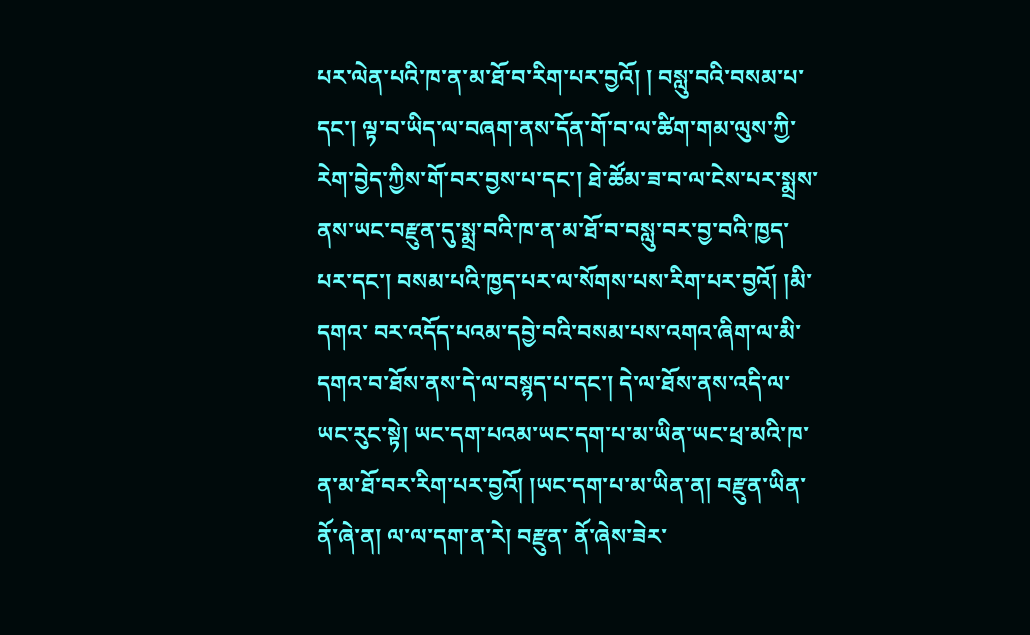པར་ལེན་པའི་ཁ་ན་མ་ཐོ་བ་རིག་པར་བྱའོ། ། བསླུ་བའི་བསམ་པ་དང་། ལྟ་བ་ཡིད་ལ་བཞག་ནས་དོན་གོ་བ་ལ་ཚིག་གམ་ལུས་ཀྱི་རེག་བྱེད་ཀྱིས་གོ་བར་བྱས་པ་དང་། ཐེ་ཚོམ་ཟ་བ་ལ་ངེས་པར་སྨྲས་ནས་ཡང་བརྫུན་དུ་སྨྲ་བའི་ཁ་ན་མ་ཐོ་བ་བསླུ་བར་བྱ་བའི་ཁྱད་པར་དང་། བསམ་པའི་ཁྱད་པར་ལ་སོགས་པས་རིག་པར་བྱའོ། །མི་དགའ་ བར་འདོད་པའམ་དབྱེ་བའི་བསམ་པས་འགའ་ཞིག་ལ་མི་དགའ་བ་ཐོས་ནས་དེ་ལ་བསྙད་པ་དང་། དེ་ལ་ཐོས་ནས་འདི་ལ་ཡང་རུང་སྟེ། ཡང་དག་པའམ་ཡང་དག་པ་མ་ཡིན་ཡང་ཕྲ་མའི་ཁ་ན་མ་ཐོ་བར་རིག་པར་བྱའོ། །ཡང་དག་པ་མ་ཡིན་ན། བརྫུན་ཡིན་ནོ་ཞེ་ན། ལ་ལ་དག་ན་རེ། བརྫུན་ ནོ་ཞེས་ཟེར་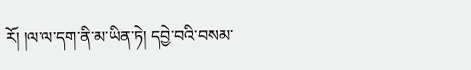རོ། །ལ་ལ་དག་ནི་མ་ཡིན་ཏེ། དབྱེ་བའི་བསམ་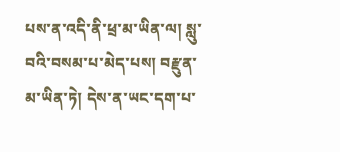པས་ན་འདི་ནི་ཕྲ་མ་ཡིན་ལ། སླུ་བའི་བསམ་པ་མེད་པས། བརྫུན་མ་ཡིན་ཏེ། དེས་ན་ཡང་དག་པ་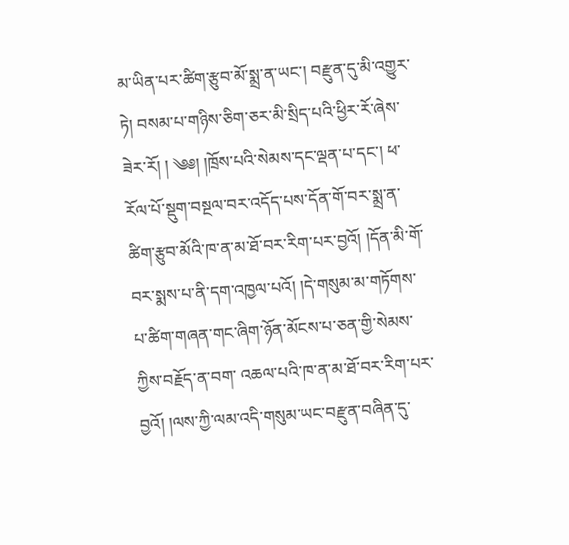མ་ཡིན་པར་ཚིག་རྩུབ་མོ་སྨྲ་ན་ཡང་། བརྫུན་དུ་མི་འགྱུར་ཏེ། བསམ་པ་གཉིས་ཅིག་ཅར་མི་སྲིད་པའི་ཕྱིར་རོ་ཞེས་ཟེར་རོ། ། ༄༅། །ཁྲོས་པའི་སེམས་དང་ལྡན་པ་དང་། ཕ་རོལ་པོ་སྡུག་བསྔལ་བར་འདོད་པས་དོན་གོ་བར་སྨྲ་ན་ཚིག་རྩུབ་མོའི་ཁ་ན་མ་ཐོ་བར་རིག་པར་བྱའོ། །དོན་མི་གོ་བར་སྨས་པ་ནི་དག་འཁྱལ་པའོ། །དེ་གསུམ་མ་གཏོགས་པ་ཚིག་གཞན་གང་ཞིག་ཉོན་མོངས་པ་ཅན་གྱི་སེམས་ཀྱིས་བརྗོད་ན་བག་ འཆལ་པའི་ཁ་ན་མ་ཐོ་བར་རིག་པར་བྱའོ། །ལས་ཀྱི་ལམ་འདི་གསུམ་ཡང་བརྫུན་བཞིན་དུ་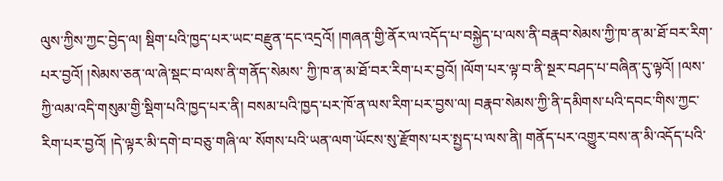ལུས་ཀྱིས་ཀྱང་བྱེད་ལ། སྡིག་པའི་ཁྱད་པར་ཡང་བརྫུན་དང་འདྲའོ། །གཞན་གྱི་ནོར་ལ་འདོད་པ་བསྐྱེད་པ་ལས་ནི་བརྣབ་སེམས་ཀྱི་ཁ་ན་མ་ཐོ་བར་རིག་པར་བྱའོ། །སེམས་ཅན་ལ་ཞེ་སྡང་བ་ལས་ནི་གནོད་སེམས་ ཀྱི་ཁ་ན་མ་ཐོ་བར་རིག་པར་བྱའོ། །ལོག་པར་ལྟ་བ་ནི་སྔར་བཤད་པ་བཞིན་དུ་ལྟའོ། །ལས་ཀྱི་ལམ་འདི་གསུམ་གྱི་སྡིག་པའི་ཁྱད་པར་ནི། བསམ་པའི་ཁྱད་པར་ཁོ་ན་ལས་རིག་པར་བྱས་ལ། བརྣབ་སེམས་ཀྱི་ནི་དམིགས་པའི་དབང་གིས་ཀྱང་རིག་པར་བྱའོ། །དེ་ལྟར་མི་དགེ་བ་བཅུ་གཞི་ལ་ སོགས་པའི་ཡན་ལག་ཡོངས་སུ་རྫོགས་པར་སྤྱད་པ་ལས་ནི། གནོད་པར་འགྱུར་བས་ན་མི་འདོད་པའི་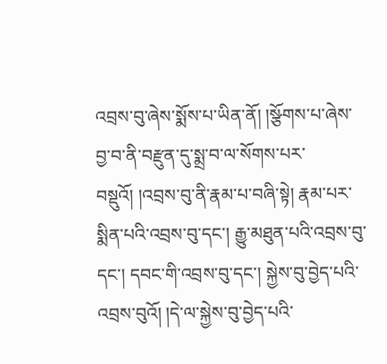འབྲས་བུ་ཞེས་སྨོས་པ་ཡིན་ནོ། །སྩོགས་པ་ཞེས་བྱ་བ་ནི་བརྫུན་དུ་སྨྲ་བ་ལ་སོགས་པར་བསྡུའོ། །འབྲས་བུ་ནི་རྣམ་པ་བཞི་སྟེ། རྣམ་པར་སྨིན་པའི་འབྲས་བུ་དང་། རྒྱུ་མཐུན་པའི་འབྲས་བུ་དང་། དབང་གི་འབྲས་བུ་དང་། སྐྱེས་བུ་བྱེད་པའི་འབྲས་བུའོ། །དེ་ལ་སྐྱེས་བུ་བྱེད་པའི་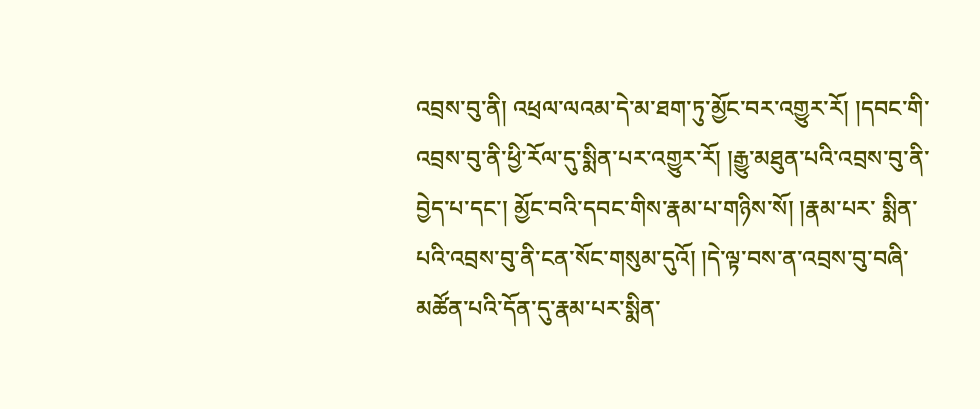འབྲས་བུ་ནི། འཕྲལ་ལའམ་དེ་མ་ཐག་ཏུ་མྱོང་བར་འགྱུར་རོ། །དབང་གི་འབྲས་བུ་ནི་ཕྱི་རོལ་དུ་སྨིན་པར་འགྱུར་རོ། །རྒྱུ་མཐུན་པའི་འབྲས་བུ་ནི་བྱེད་པ་དང་། མྱོང་བའི་དབང་གིས་རྣམ་པ་གཉིས་སོ། །རྣམ་པར་ སྨིན་པའི་འབྲས་བུ་ནི་ངན་སོང་གསུམ་དུའོ། །དེ་ལྟ་བས་ན་འབྲས་བུ་བཞི་མཚོན་པའི་དོན་དུ་རྣམ་པར་སྨིན་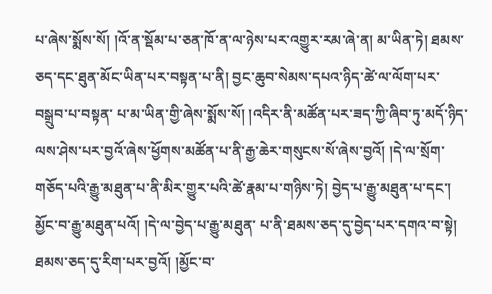པ་ཞེས་སྨོས་སོ། །འོ་ན་སྡོམ་པ་ཅན་ཁོ་ན་ལ་ཉེས་པར་འགྱུར་རམ་ཞེ་ན། མ་ཡིན་ཏེ། ཐམས་ཅད་དང་ཐུན་མོང་ཡིན་པར་བསྟན་པ་ནི། བྱང་ཆུབ་སེམས་དཔའ་ཉིད་ཚེ་ལ་ལོག་པར་བསྒྲུབ་པ་བསྟན་ པ་མ་ཡིན་གྱི་ཞེས་སྨོས་སོ། །འདིར་ནི་མཚོན་པར་ཟད་ཀྱི་ཞིབ་ཏུ་མདོ་ཉིད་ལས་ཤེས་པར་བྱའོ་ཞེས་ཕྱོགས་མཚོན་པ་ནི་རྒྱ་ཆེར་གསུངས་སོ་ཞེས་བྱའོ། །དེ་ལ་སྲོག་གཅོད་པའི་རྒྱུ་མཐུན་པ་ནི་མིར་གྱུར་པའི་ཚེ་རྣམ་པ་གཉིས་ཏེ། བྱེད་པ་རྒྱུ་མཐུན་པ་དང་། མྱོང་བ་རྒྱུ་མཐུན་པའོ། །དེ་ལ་བྱེད་པ་རྒྱུ་མཐུན་ པ་ནི་ཐམས་ཅད་དུ་བྱེད་པར་དགའ་བ་སྟེ། ཐམས་ཅད་དུ་རིག་པར་བྱའོ། །མྱོང་བ་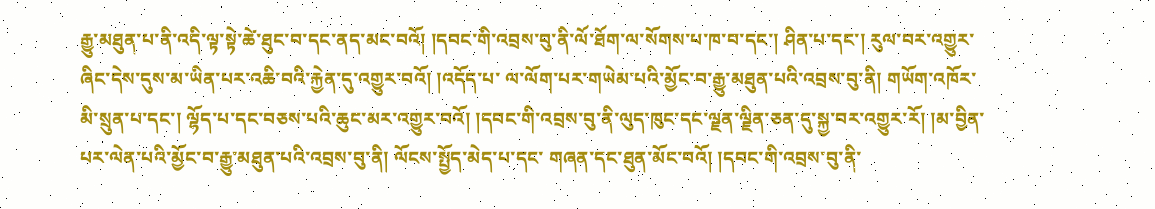རྒྱུ་མཐུན་པ་ནི་འདི་ལྟ་སྟེ་ཚེ་ཐུང་བ་དང་ནད་མང་བའོ། །དབང་གི་འབྲས་བུ་ནི་ལོ་ཐོག་ལ་སོགས་པ་ཁ་བ་དང་། ཤིན་པ་དང་། རུལ་བར་འགྱུར་ཞིང་དེས་དུས་མ་ཡིན་པར་འཆི་བའི་རྐྱེན་དུ་འགྱུར་བའོ། །འདོད་པ་ ལ་ལོག་པར་གཡེམ་པའི་མྱོང་བ་རྒྱུ་མཐུན་པའི་འབྲས་བུ་ནི། གཡོག་འཁོར་མི་སྲུན་པ་དང་། ལྷོད་པ་དང་བཅས་པའི་ཆུང་མར་འགྱུར་བའོ། །དབང་གི་འབྲས་བུ་ནི་ལུད་ཁུང་དང་ལྗན་ལྗིན་ཅན་དུ་སྐྱ་བར་འགྱུར་རོ། །མ་བྱིན་པར་ལེན་པའི་མྱོང་བ་རྒྱུ་མཐུན་པའི་འབྲས་བུ་ནི། ལོངས་སྤྱོད་མེད་པ་དང་ གཞན་དང་ཐུན་མོང་བའོ། །དབང་གི་འབྲས་བུ་ནི་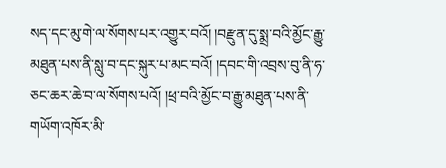སད་དང་མུ་གེ་ལ་སོགས་པར་འགྱུར་བའོ། །བརྫུན་དུ་སྨྲ་བའི་མྱོང་རྒྱུ་མཐུན་པས་ནི་སླུ་བ་དང་སྐུར་པ་མང་བའོ། །དབང་གི་འབྲས་བུ་ནི་ཧ་ཅང་ཆར་ཆེ་བ་ལ་སོགས་པའོ། །ཕྲ་བའི་མྱོང་བ་རྒྱུ་མཐུན་པས་ནི་གཡོག་འཁོར་མི་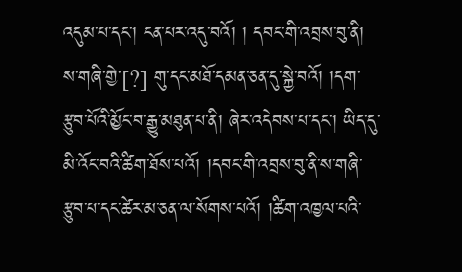འདུམ་པ་དང་། ངན་པར་འདུ་བའོ། ། དབང་གི་འབྲས་བུ་ནི། ས་གཞི་གྱེ་[?] གུ་དང་མཐོ་དམན་ཅན་དུ་སྐྱེ་བའོ། །དག་རྩུབ་པོའི་མྱོང་བ་རྒྱུ་མཐུན་པ་ནི། ཞེར་འདེབས་པ་དང་། ཡིད་དུ་མི་འོང་བའི་ཚིག་ཐོས་པའོ། །དབང་གི་འབྲས་བུ་ནི་ས་གཞི་རྩུབ་པ་དང་ཚེར་མ་ཅན་ལ་སོགས་པའོ། །ཚིག་འཁྱལ་པའི་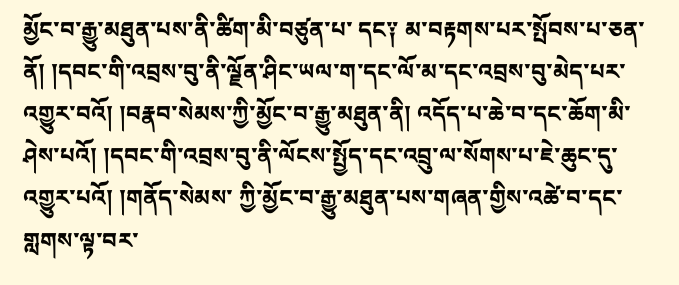མྱོང་བ་རྒྱུ་མཐུན་པས་ནི་ཚིག་མི་བཙུན་པ་ དང༑ མ་བརྟགས་པར་སྤོབས་པ་ཅན་ནོ། །དབང་གི་འབྲས་བུ་ནི་ལྗོན་ཤིང་ཡལ་ག་དང་ལོ་མ་དང་འབྲས་བུ་མེད་པར་འགྱུར་བའོ། །བརྣབ་སེམས་ཀྱི་མྱོང་བ་རྒྱུ་མཐུན་ནི། འདོད་པ་ཆེ་བ་དང་ཆོག་མི་ཤེས་པའོ། །དབང་གི་འབྲས་བུ་ནི་ལོངས་སྤྱོད་དང་འབྲུ་ལ་སོགས་པ་ཇེ་ཆུང་དུ་འགྱུར་པའོ། །གནོད་སེམས་ ཀྱི་མྱོང་བ་རྒྱུ་མཐུན་པས་གཞན་གྱིས་འཚེ་བ་དང་གླགས་ལྟ་བར་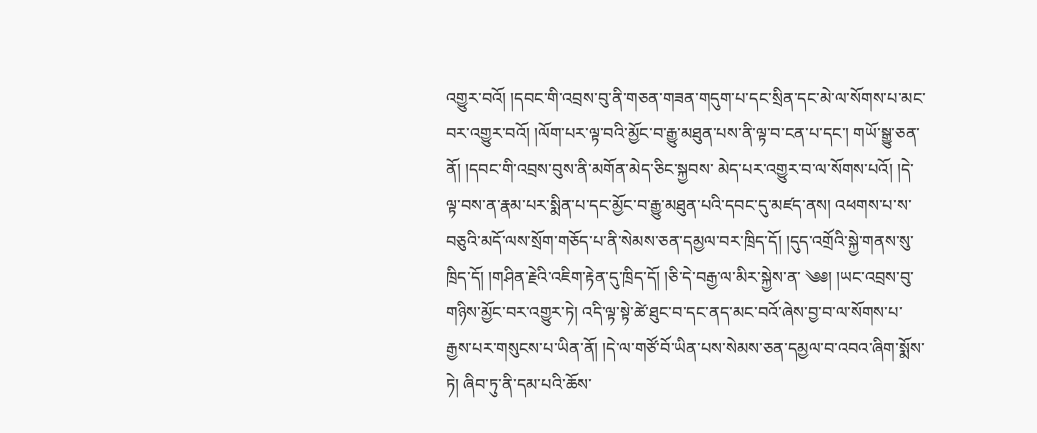འགྱུར་བའོ། །དབང་གི་འབྲས་བུ་ནི་གཅན་གཟན་གདུག་པ་དང་སྲིན་དང་མེ་ལ་སོགས་པ་མང་བར་འགྱུར་བའོ། །ལོག་པར་ལྟ་བའི་མྱོང་བ་རྒྱུ་མཐུན་པས་ནི་ལྟ་བ་ངན་པ་དང་། གཡོ་སྒྱུ་ཅན་ནོ། །དབང་གི་འབྲས་བུས་ནི་མགོན་མེད་ཅིང་སྐྱབས་ མེད་པར་འགྱུར་བ་ལ་སོགས་པའོ། །དེ་ལྟ་བས་ན་རྣམ་པར་སྨིན་པ་དང་མྱོང་བ་རྒྱུ་མཐུན་པའི་དབང་དུ་མཛད་ནས། འཕགས་པ་ས་བཅུའི་མདོ་ལས་སྲོག་གཅོད་པ་ནི་སེམས་ཅན་དམྱལ་བར་ཁྲིད་དོ། །དུད་འགྲོའི་སྐྱེ་གནས་སུ་ཁྲིད་དོ། །གཤིན་རྗེའི་འཇིག་རྟེན་དུ་ཁྲིད་དོ། །ཅི་དེ་བརྒྱ་ལ་མིར་སྐྱེས་ན་ ༄༅། །ཡང་འབྲས་བུ་གཉིས་མྱོང་བར་འགྱུར་ཏེ། འདི་ལྟ་སྟེ་ཚེ་ཐུང་བ་དང་ནད་མང་བའོ་ཞེས་བྱ་བ་ལ་སོགས་པ་རྒྱས་པར་གསུངས་པ་ཡིན་ནོ། །དེ་ལ་གཙོ་བོ་ཡིན་པས་སེམས་ཅན་དམྱལ་བ་འབའ་ཞིག་སྨོས་ཏེ། ཞིབ་ཏུ་ནི་དམ་པའི་ཆོས་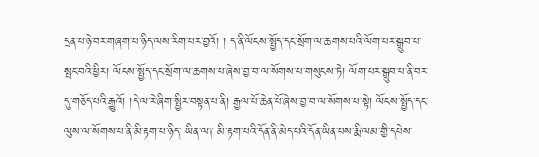དྲན་པ་ཉེ་བར་གཞག་པ་ཉིད་ལས་རིག་པར་བྱའོ། ། ད་ནི་ལོངས་སྤྱོད་དང་སྲོག་ལ་ཆགས་པའི་ལོག་པར་སྒྲུབ་པ་སྤང་བའི་ཕྱིར། ལོངས་སྤྱོད་དང་སྲོག་ལ་ཆགས་པ་ཞེས་བྱ་བ་ལ་སོགས་པ་གསུངས་ཏེ། ལོག་པར་སྒྲུབ་པ་ནི་བར་དུ་གཅོད་པའི་རྒྱུའོ། །དེ་ལ་རེ་ཞིག་སྤྱིར་བསྟན་པ་ནི། རྒྱལ་པོ་ཆེན་པོ་ཞེས་བྱ་བ་ལ་སོགས་པ་སྟེ། ལོངས་སྤྱོད་དང་ལུས་ལ་སོགས་པ་ནི་མི་རྟག་པ་ཉིད་ ཡིན་ལ༑ མི་རྟག་པའི་དོན་ནི་མེད་པའི་དོན་ཡིན་པས་རྨི་ལམ་གྱི་དཔེས་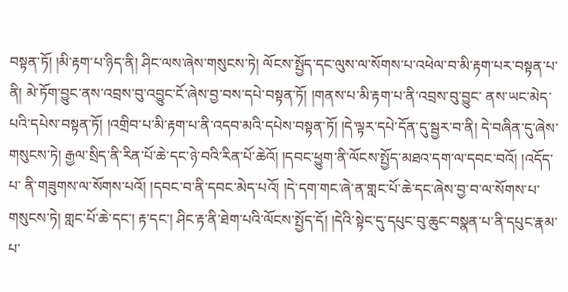བསྟན་ཏོ། །མི་རྟག་པ་ཉིད་ནི། ཤིང་ལས་ཞེས་གསུངས་ཏེ། ལོངས་སྤྱོད་དང་ལུས་ལ་སོགས་པ་འཕེལ་བ་མི་རྟག་པར་བསྟན་པ་ནི། མེ་ཏོག་བྱུང་ནས་འབྲས་བུ་འབྱུང་ངོ་ཞེས་བྱ་བས་དཔེ་བསྟན་ཏོ། །གནས་པ་མི་རྟག་པ་ནི་འབྲས་བུ་བྱུང་ ནས་ཡང་མེད་པའི་དཔེས་བསྟན་ཏོ། །འགྲིབ་པ་མི་རྟག་པ་ནི་འདབ་མའི་དཔེས་བསྟན་ཏོ། །དེ་ལྟར་དཔེ་དོན་དུ་སྦྱར་བ་ནི། དེ་བཞིན་དུ་ཞེས་གསུངས་ཏེ། རྒྱལ་སྲིད་ནི་རིན་པོ་ཆེ་དང་ཉེ་བའི་རིན་པོ་ཆེའོ། །དབང་ཕྱུག་ནི་ལོངས་སྤྱོད་མཐའ་དག་ལ་དབང་བའོ། །འདོད་པ་ ནི་གཟུགས་ལ་སོགས་པའོ། །དབང་བ་ནི་དབང་མེད་པའོ། །དེ་དག་གང་ཞེ་ན་གླང་པོ་ཆེ་དང་ཞེས་བྱ་བ་ལ་སོགས་པ་གསུངས་ཏེ། གླང་པོ་ཆེ་དང་། རྟ་དང་། ཤིང་རྟ་ནི་ཐེག་པའི་ལོངས་སྤྱོད་དོ། །དེའི་སྟེང་དུ་དཔུང་བུ་ཆུང་བསྣན་པ་ནི་དཔུང་རྣམ་པ་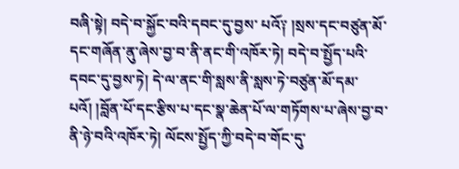བཞི་སྟེ། བདེ་བ་སྐྱོང་བའི་དབང་དུ་བྱས་ པའོ༑ །སྲས་དང་བཙུན་མོ་དང་གཞོན་ནུ་ཞེས་བྱ་བ་ནི་ནང་གི་འཁོར་ཏེ། བདེ་བ་སྤྱོད་པའི་དབང་དུ་བྱས་ཏེ། དེ་ལ་ནང་གི་སླས་ནི་སླས་ཏེ་བཙུན་མོ་དམ་པའོ། །བློན་པོ་དང་རྩིས་པ་དང་སྣ་ཆེན་པོ་ལ་གཏོགས་པ་ཞེས་བྱ་བ་ནི་ཉེ་བའི་འཁོར་ཏེ། ལོངས་སྤྱོད་ཀྱི་བདེ་བ་གོང་དུ་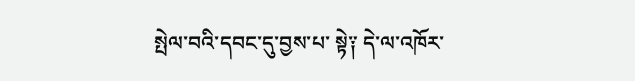སྤེལ་བའི་དབང་དུ་བྱས་པ་ སྟེ༑ དེ་ལ་འཁོར་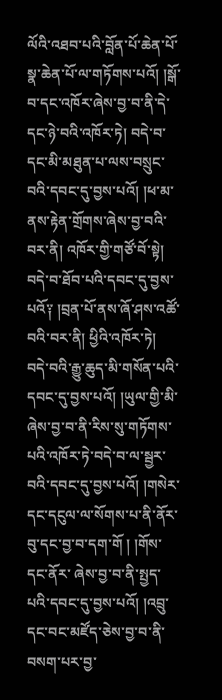ལོའི་འཐབ་པའི་བློན་པོ་ཆེན་པོ་སྣ་ཆེན་པོ་ལ་གཏོགས་པའོ། །སྒོ་བ་དང་འཁོར་ཞེས་བྱ་བ་ནི་དེ་དང་ཉེ་བའི་འཁོར་ཏེ། བདེ་བ་དང་མི་མཐུན་པ་ལས་བསྲུང་བའི་དབང་དུ་བྱས་པའོ། །ཕ་མ་ནས་རྟེན་གྲོགས་ཞེས་བྱ་བའི་བར་ནི། འཁོར་གྱི་གཙོ་བོ་སྟེ། བདེ་བ་ཐོབ་པའི་དབང་དུ་བྱས་ པའོ༑ །བྲན་པོ་ནས་ཞོ་ཤས་འཚོ་བའི་བར་ནི། ཕྱིའི་འཁོར་ཏེ། བདེ་བའི་རྒྱུ་ཆུད་མི་གསོན་པའི་དབང་དུ་བྱས་པའོ། །ཡུལ་གྱི་མི་ཞེས་བྱ་བ་ནི་རིས་སུ་གཏོགས་པའི་འཁོར་ཏེ་བདེ་བ་ལ་སྦྱར་བའི་དབང་དུ་བྱས་པའོ། །གསེར་དང་དངུལ་ལ་སོགས་པ་ནི་ནོར་བུ་དང་བྱ་བ་དག་གོ ། །གོས་དང་ནོར་ ཞེས་བྱ་བ་ནི་སྤྱད་པའི་དབང་དུ་བྱས་པའོ། །འབྲུ་དང་བང་མཛོད་ཅེས་བྱ་བ་ནི་བསག་པར་བྱ་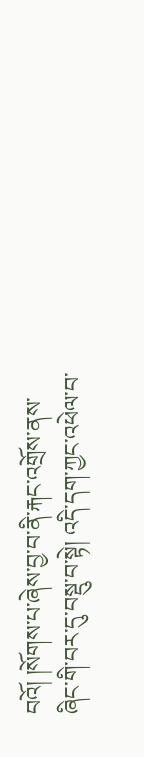བའོ། །སོགས་པ་ཞེས་བྱ་བ་ནི་རྐང་འགྲོས་ནས་ཞིང་གི་བར་དུ་བསྡུ་བ་སྟེ། འདི་དག་ཀྱང་འཕེལ་བ་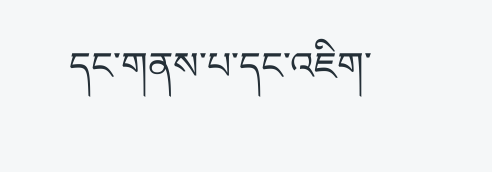དང་གནས་པ་དང་འཇིག་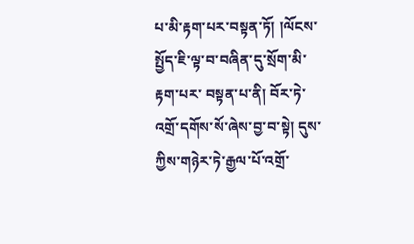པ་མི་རྟག་པར་བསྟན་ཏོ། །ལོངས་སྤྱོད་ཇི་ལྟ་བ་བཞིན་དུ་སྲོག་མི་རྟག་པར་ བསྟན་པ་ནི། བོར་ཏེ་འགྲོ་དགོས་སོ་ཞེས་བྱ་བ་སྟེ། དུས་ཀྱིས་གཉེར་ཏེ་རྒྱལ་པོ་འགྲོ་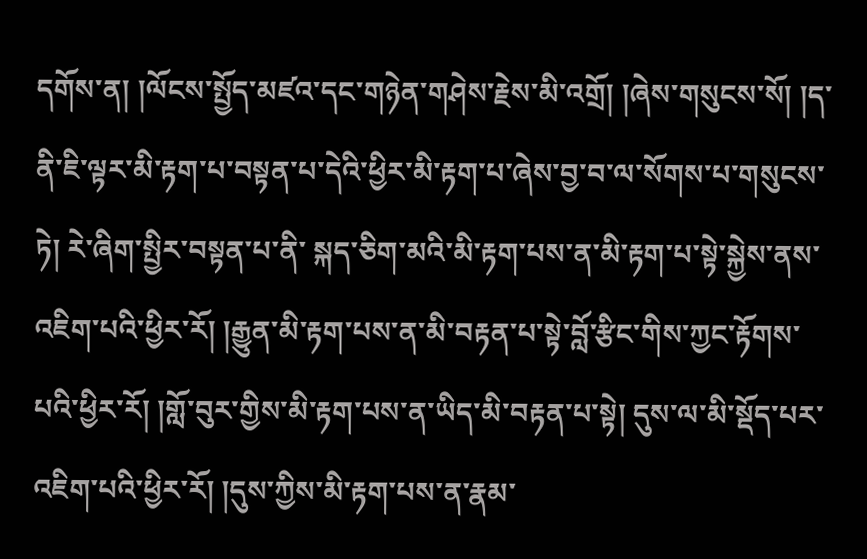དགོས་ན། །ལོངས་སྤྱོད་མཛའ་དང་གཉེན་གཤེས་རྗེས་མི་འགྲོ། །ཞེས་གསུངས་སོ། །ད་ནི་ཇི་ལྟར་མི་རྟག་པ་བསྟན་པ་དེའི་ཕྱིར་མི་རྟག་པ་ཞེས་བྱ་བ་ལ་སོགས་པ་གསུངས་ཏེ། རེ་ཞིག་སྤྱིར་བསྟན་པ་ནི་ སྐད་ཅིག་མའི་མི་རྟག་པས་ན་མི་རྟག་པ་སྟེ་སྐྱེས་ནས་འཇིག་པའི་ཕྱིར་རོ། །རྒྱུན་མི་རྟག་པས་ན་མི་བརྟན་པ་སྟེ་བློ་རྩིང་གིས་ཀྱང་རྟོགས་པའི་ཕྱིར་རོ། །གློ་བུར་གྱིས་མི་རྟག་པས་ན་ཡིད་མི་བརྟན་པ་སྟེ། དུས་ལ་མི་སྡོད་པར་འཇིག་པའི་ཕྱིར་རོ། །དུས་ཀྱིས་མི་རྟག་པས་ན་རྣམ་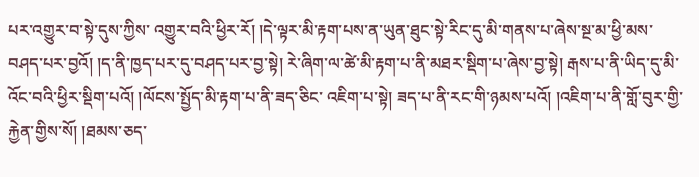པར་འགྱུར་བ་སྟེ་དུས་ཀྱིས་ འགྱུར་བའི་ཕྱིར་རོ། །དེ་ལྟར་མི་རྟག་པས་ན་ཡུན་ཐུང་སྟེ་རིང་དུ་མི་གནས་པ་ཞེས་སྔ་མ་ཕྱི་མས་བཤད་པར་བྱའོ། །ད་ནི་ཁྱད་པར་དུ་བཤད་པར་བྱ་སྟེ། རེ་ཞིག་ལ་ཚེ་མི་རྟག་པ་ནི་མཐར་སྡིག་པ་ཞེས་བྱ་སྟེ། རྒས་པ་ནི་ཡིད་དུ་མི་འོང་བའི་ཕྱིར་སྡིག་པའོ། །ལོངས་སྤྱོད་མི་རྟག་པ་ནི་ཟད་ཅིང་ འཇིག་པ་སྟེ། ཟད་པ་ནི་རང་གི་ཉམས་པའོ། །འཇིག་པ་ནི་གློ་བུར་གྱི་རྐྱེན་གྱིས་སོ། །ཐམས་ཅད་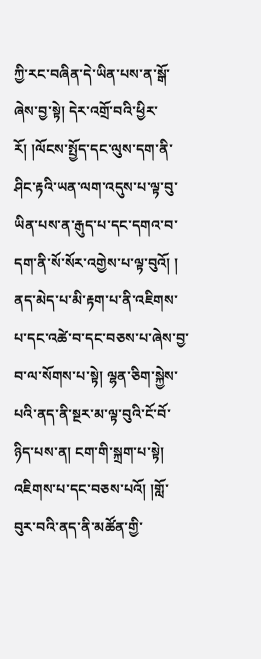ཀྱི་རང་བཞིན་དེ་ཡིན་པས་ན་སྒོ་ཞེས་བྱ་སྟེ། དེར་འགྲོ་བའི་ཕྱིར་རོ། །ལོངས་སྤྱོད་དང་ལུས་དག་ནི་ཤིང་རྟའི་ཡན་ལག་འདུས་པ་ལྟ་བུ་ཡིན་པས་ན་རྒུད་པ་དང་དགའ་བ་དག་ནི་སོ་སོར་འགྱེས་པ་ལྟ་བུའོ། ། ནད་མེད་པ་མི་རྟག་པ་ནི་འཇིགས་པ་དང་འཚེ་བ་དང་བཅས་པ་ཞེས་བྱ་བ་ལ་སོགས་པ་སྟེ། ལྷན་ཅིག་སྐྱེས་པའི་ནད་ནི་སྔར་མ་ལྟ་བུའི་ངོ་བོ་ཉིད་པས་ན། ངག་གི་སྐྲག་པ་སྟེ། འཇིགས་པ་དང་བཅས་པའོ། །གློ་བུར་བའི་ནད་ནི་མཚོན་གྱི་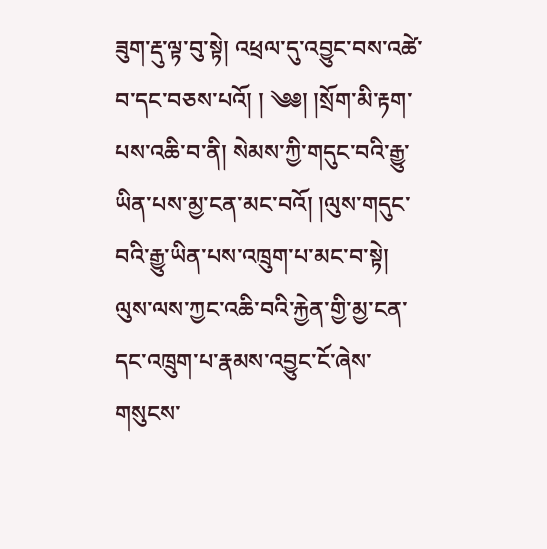ཟུག་རྡུ་ལྟ་བུ་སྟེ། འཕྲལ་དུ་འབྱུང་བས་འཚེ་བ་དང་བཅས་པའོ། ། ༄༅། །སྲོག་མི་རྟག་པས་འཆི་བ་ནི། སེམས་ཀྱི་གདུང་བའི་རྒྱུ་ཡིན་པས་མྱ་ངན་མང་བའོ། །ལུས་གདུང་བའི་རྒྱུ་ཡིན་པས་འཁྲུག་པ་མང་བ་སྟེ། ལུས་ལས་ཀྱང་འཆི་བའི་རྐྱེན་གྱི་མྱ་ངན་དང་འཁྲུག་པ་རྣམས་འབྱུང་ངོ་ཞེས་གསུངས་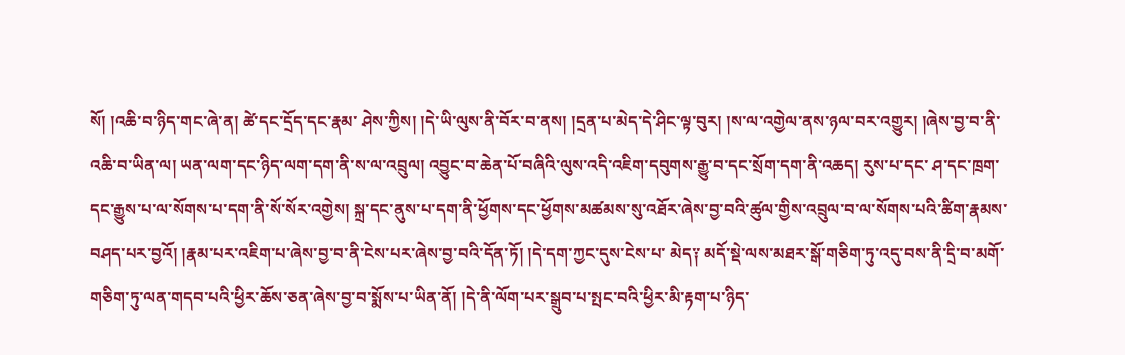སོ། །འཆི་བ་ཉིད་གང་ཞེ་ན། ཚེ་དང་དྲོད་དང་རྣམ་ ཤེས་ཀྱིས། །དེ་ཡི་ལུས་ནི་བོར་བ་ནས། །དྲན་པ་མེད་དེ་ཤིང་ལྟ་བུར། །ས་ལ་འགྱེལ་ནས་ཉལ་བར་འགྱུར། །ཞེས་བྱ་བ་ནི་འཆི་བ་ཡིན་ལ། ཡན་ལག་དང་ཉིད་ལག་དག་ནི་ས་ལ་འབྲུལ། འབྱུང་བ་ཆེན་པོ་བཞིའི་ལུས་འདི་འཇིག་དབུགས་རྒྱུ་བ་དང་སྲོག་དག་ནི་འཆད། རུས་པ་དང་ ཤ་དང་ཁྲག་དང་རྒྱུས་པ་ལ་སོགས་པ་དག་ནི་སོ་སོར་འགྱེས། སྐྲ་དང་ནུས་པ་དག་ནི་ཕྱོགས་དང་ཕྱོགས་མཚམས་སུ་འཐོར་ཞེས་བྱ་བའི་ཚུལ་གྱིས་འབྲུལ་བ་ལ་སོགས་པའི་ཚིག་རྣམས་བཤད་པར་བྱའོ། །རྣམ་པར་འཇིག་པ་ཞེས་བྱ་བ་ནི་ངེས་པར་ཞེས་བྱ་བའི་དོན་ཏོ། །དེ་དག་ཀྱང་དུས་ངེས་པ་ མེད༑ མདོ་སྡེ་ལས་མཐར་སྒོ་གཅིག་ཏུ་འདུ་བས་ནི་དྲི་བ་མགོ་གཅིག་ཏུ་ལན་གདབ་པའི་ཕྱིར་ཆོས་ཅན་ཞེས་བྱ་བ་སྨོས་པ་ཡིན་ནོ། །དེ་ནི་ལོག་པར་སྒྲུབ་པ་སྤང་བའི་ཕྱིར་མི་རྟག་པ་ཉིད་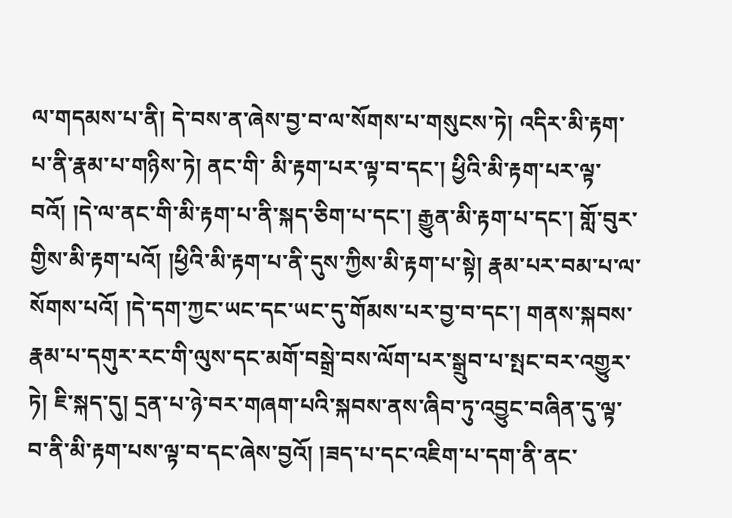ལ་གདམས་པ་ནི། དེ་བས་ན་ཞེས་བྱ་བ་ལ་སོགས་པ་གསུངས་ཏེ། འདིར་མི་རྟག་པ་ནི་རྣམ་པ་གཉིས་ཏེ། ནང་གི་ མི་རྟག་པར་ལྟ་བ་དང་། ཕྱིའི་མི་རྟག་པར་ལྟ་བའོ། །དེ་ལ་ནང་གི་མི་རྟག་པ་ནི་སྐད་ཅིག་པ་དང་། རྒྱུན་མི་རྟག་པ་དང་། གློ་བུར་གྱིས་མི་རྟག་པའོ། །ཕྱིའི་མི་རྟག་པ་ནི་དུས་ཀྱིས་མི་རྟག་པ་སྟེ། རྣམ་པར་བམ་པ་ལ་སོགས་པའོ། །དེ་དག་ཀྱང་ཡང་དང་ཡང་དུ་གོམས་པར་བྱ་བ་དང་། གནས་སྐབས་ རྣམ་པ་དགུར་རང་གི་ལུས་དང་མགོ་བསྒྲེ་བས་ལོག་པར་སྒྲུབ་པ་སྤང་བར་འགྱུར་ཏེ། ཇི་སྐད་དུ། དྲན་པ་ཉེ་བར་གཞག་པའི་སྐབས་ནས་ཞིབ་ཏུ་འབྱུང་བཞིན་དུ་ལྟ་བ་ནི་མི་རྟག་པས་ལྟ་བ་དང་ཞེས་བྱའོ། །ཟད་པ་དང་འཇིག་པ་དག་ནི་ནང་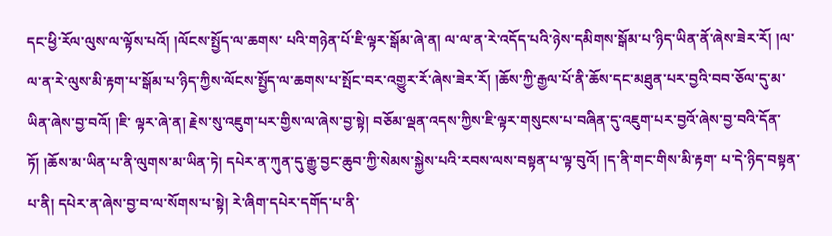དང་ཕྱི་རོལ་ལུས་ལ་ལྟོས་པའོ། །ལོངས་སྤྱོད་ལ་ཆགས་ པའི་གཉེན་པོ་ཇི་ལྟར་སྒོམ་ཞེ་ན། ལ་ལ་ན་རེ་འདོད་པའི་ཉེས་དམིགས་སྒོམ་པ་ཉིད་ཡིན་ནོ་ཞེས་ཟེར་རོ། །ལ་ལ་ན་རེ་ལུས་མི་རྟག་པ་སྒོམ་པ་ཉིད་ཀྱིས་ལོངས་སྤྱོད་ལ་ཆགས་པ་སྤོང་བར་འགྱུར་རོ་ཞེས་ཟེར་རོ། །ཆོས་ཀྱི་རྒྱལ་པོ་ནི་ཆོས་དང་མཐུན་པར་བྱའི་བབ་ཅོལ་དུ་མ་ཡིན་ཞེས་བྱ་བའོ། །ཇི་ ལྟར་ཞེ་ན། རྗེས་སུ་འཇུག་པར་གྱིས་ལ་ཞེས་བྱ་སྟེ། བཅོམ་ལྡན་འདས་ཀྱིས་ཇི་ལྟར་གསུངས་པ་བཞིན་དུ་འཇུག་པར་བྱའོ་ཞེས་བྱ་བའི་དོན་ཏོ། །ཆོས་མ་ཡིན་པ་ནི་ལུགས་མ་ཡིན་ཏེ། དཔེར་ན་ཀུན་དུ་རྒྱུ་བྱང་ཆུབ་ཀྱི་སེམས་སྐྱེས་པའི་རབས་ལས་བསྟན་པ་ལྟ་བུའོ། །ད་ནི་གང་གིས་མི་རྟག་ པ་དེ་ཉིད་བསྟན་པ་ནི། དཔེར་ན་ཞེས་བྱ་བ་ལ་སོགས་པ་སྟེ། རེ་ཞིག་དཔེར་དགོད་པ་ནི་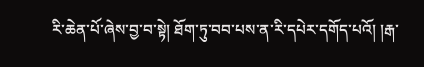རི་ཆེན་པོ་ཞེས་བྱ་བ་སྟེ། ཐོག་ཏུ་བབ་པས་ན་རི་དཔེར་དགོད་པའོ། །རྒ་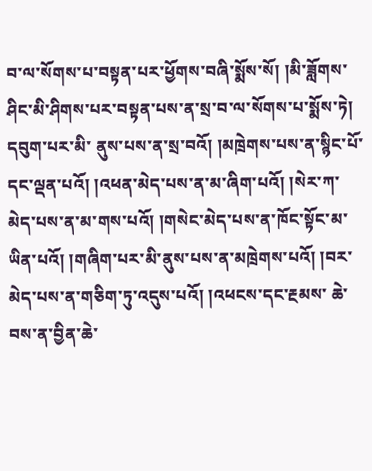བ་ལ་སོགས་པ་བསྟན་པར་ཕྱོགས་བཞི་སྨོས་སོ། །མི་ཟློགས་ཤིང་མི་ཤིགས་པར་བསྟན་པས་ན་སྲ་བ་ལ་སོགས་པ་སྨོས་ཏེ། དབུག་པར་མི་ ནུས་པས་ན་སྲ་བའོ། །མཁྲེགས་པས་ན་སྙིང་པོ་དང་ལྡན་པའོ། །འཕན་མེད་པས་ན་མ་ཞིག་པའོ། །སེར་ཀ་མེད་པས་ན་མ་གས་པའོ། །གསེང་མེད་པས་ན་ཁོང་སྟོང་མ་ཡིན་པའོ། །གཞིག་པར་མི་ནུས་པས་ན་མཁྲེགས་པའོ། །བར་མེད་པས་ན་གཅིག་ཏུ་འདུས་པའོ། །འཕངས་དང་རྔམས་ ཆེ་བས་ན་བྱིན་ཆེ་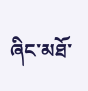ཞིང་མཐོ་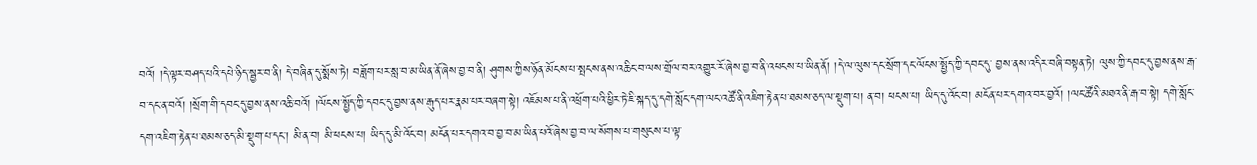བའོ། །དེ་ལྟར་བཤད་པའི་དཔེ་ཉིད་སྦྱར་བ་ནི། དེ་བཞིན་དུ་སྨོས་ཏེ། བཟློག་པར་སླ་བ་མ་ཡིན་ནོ་ཞེས་བྱ་བ་ནི། ཤུགས་ཀྱིས་ཉོན་མོངས་པ་སྤངས་ནས་འཆིང་བ་ལས་གྲོལ་བར་འགྱུར་རོ་ཞེས་བྱ་བ་ནི་འཕངས་པ་ཡིན་ནོ། །དེ་ལ་ལུས་དང་སྲོག་དང་ལོངས་སྤྱོད་ཀྱི་དབང་དུ་ བྱས་ནས་འདིར་བཞི་བསྟན་ཏེ། ལུས་ཀྱི་དབང་དུ་བྱས་ནས་རྒ་བ་དང་ན་བའོ། །སྲོག་གི་དབང་དུ་བྱས་ནས་འཆི་བའོ། །ལོངས་སྤྱོད་ཀྱི་དབང་དུ་བྱས་ནས་རྒུད་པར་རྣམ་པར་བཞག་སྟེ། འཇོམས་པ་ནི་འཕྲོག་པའི་ཕྱིར་ཏེ་ཇི་སྐད་དུ་དགེ་སློང་དག་ལང་འཚོ་ནི་འཇིག་རྟེན་པ་ཐམས་ཅད་ལ་སྡུག་པ། ན་བ། ཕངས་པ། ཡིད་དུ་འོང་བ། མངོན་པར་དགའ་བར་བྱའོ། །ལང་ཚོའི་མཐའ་ནི་རྒ་བ་སྟེ། དགེ་སློང་དག་འཇིག་རྟེན་པ་ཐམས་ཅད་མི་སྡུག་པ་དང་། མི་ན་བ། མི་ཕངས་པ། ཡིད་དུ་མི་འོང་བ། མངོན་པར་དགའ་བ་བྱ་བ་མ་ཡིན་པའོ་ཞེས་བྱ་བ་ལ་སོགས་པ་གསུངས་པ་ལྟ་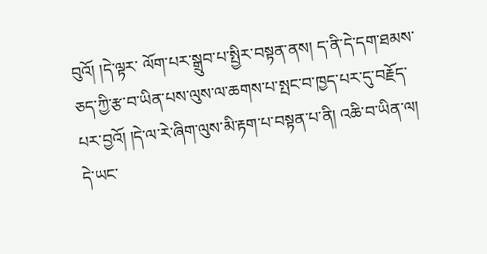བུའོ། །དེ་ལྟར་ ལོག་པར་སྒྲུབ་པ་སྤྱིར་བསྟན་ནས། ད་ནི་དེ་དག་ཐམས་ཅད་ཀྱི་རྩ་བ་ཡིན་པས་ལུས་ལ་ཆགས་པ་སྤང་བ་ཁྱད་པར་དུ་བརྗོད་པར་བྱའོ། །དེ་ལ་རེ་ཞིག་ལུས་མི་རྟག་པ་བསྟན་པ་ནི། འཆི་བ་ཡིན་ལ། དེ་ཡང་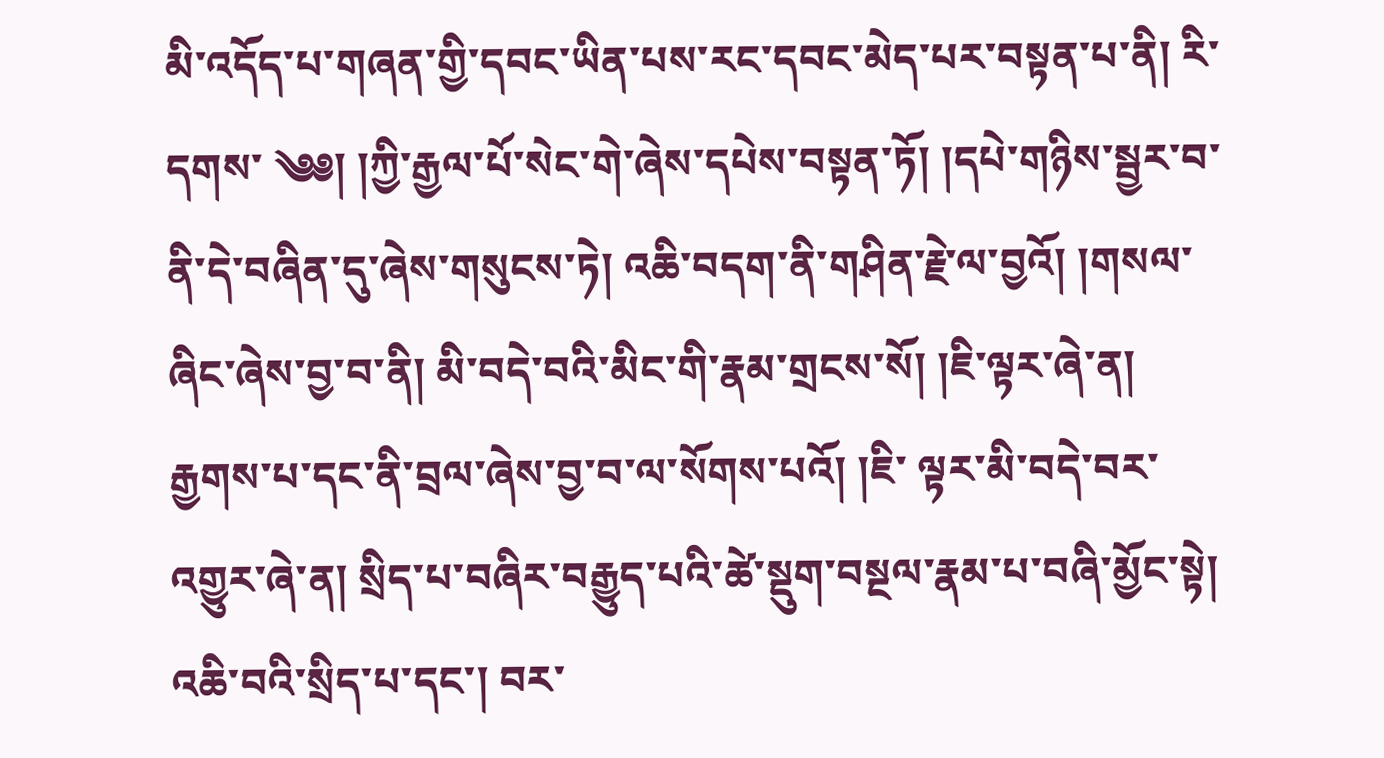མི་འདོད་པ་གཞན་གྱི་དབང་ཡིན་པས་རང་དབང་མེད་པར་བསྟན་པ་ནི། རི་དགས་ ༄༅། །ཀྱི་རྒྱལ་པོ་སེང་གེ་ཞེས་དཔེས་བསྟན་ཏོ། །དཔེ་གཉིས་སྦྱར་བ་ནི་དེ་བཞིན་དུ་ཞེས་གསུངས་ཏེ། འཆི་བདག་ནི་གཤིན་རྗེ་ལ་བྱའོ། །གསལ་ཞིང་ཞེས་བྱ་བ་ནི། མི་བདེ་བའི་མིང་གི་རྣམ་གྲངས་སོ། །ཇི་ལྟར་ཞེ་ན། རྒྱགས་པ་དང་ནི་བྲལ་ཞེས་བྱ་བ་ལ་སོགས་པའོ། །ཇི་ ལྟར་མི་བདེ་བར་འགྱུར་ཞེ་ན། སྲིད་པ་བཞིར་བརྒྱུད་པའི་ཚེ་སྡུག་བསྔལ་རྣམ་པ་བཞི་མྱོང་སྟེ། འཆི་བའི་སྲིད་པ་དང་། བར་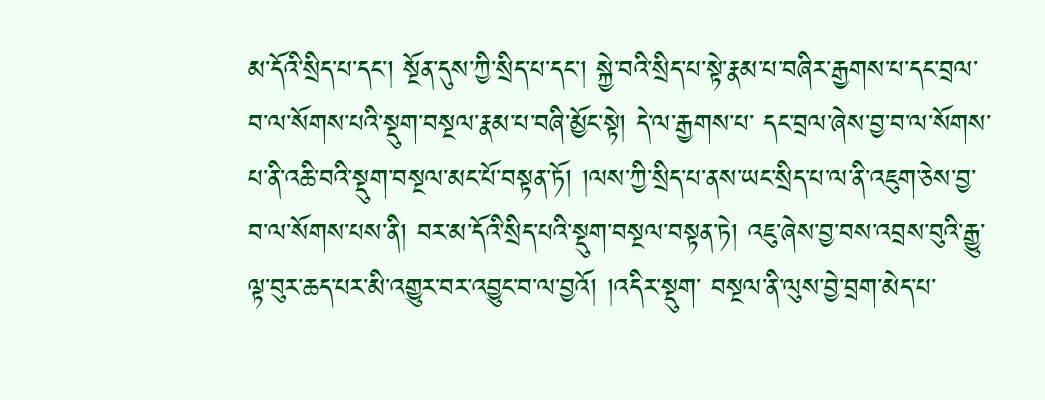མ་དོའི་སྲིད་པ་དང་། སྔོན་དུས་ཀྱི་སྲིད་པ་དང་། སྐྱེ་བའི་སྲིད་པ་སྟེ་རྣམ་པ་བཞིར་རྒྱགས་པ་དང་བྲལ་བ་ལ་སོགས་པའི་སྡུག་བསྔལ་རྣམ་པ་བཞི་མྱོང་སྟེ། དེ་ལ་རྒྱགས་པ་ དང་བྲལ་ཞེས་བྱ་བ་ལ་སོགས་པ་ནི་འཆི་བའི་སྡུག་བསྔལ་མང་པོ་བསྟན་ཏོ། །ལས་ཀྱི་སྲིད་པ་ནས་ཡང་སྲིད་པ་ལ་ནི་འཇུག་ཅེས་བྱ་བ་ལ་སོགས་པས་ནི། བར་མ་དོའི་སྲིད་པའི་སྡུག་བསྔལ་བསྟན་ཏེ། འཇུ་ཞེས་བྱ་བས་འབྲས་བུའི་རྒྱུ་ལྟ་བུར་ཆད་པར་མི་འགྱུར་བར་འབྱུང་བ་ལ་བྱའོ། །འདིར་སྡུག་ བསྔལ་ནི་ལུས་བྱེ་བྲག་མེད་པ་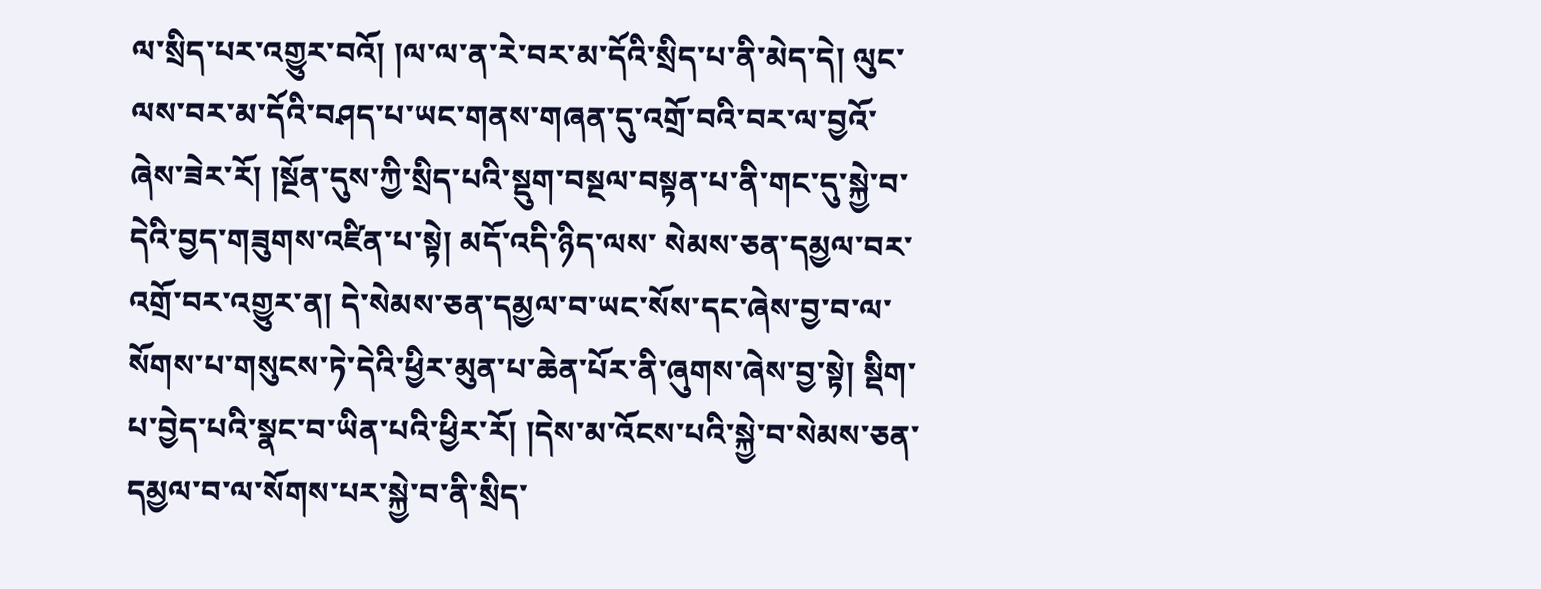ལ་སྲིད་པར་འགྱུར་བའོ། །ལ་ལ་ན་རེ་བར་མ་དོའི་སྲིད་པ་ནི་མེད་དེ། ལུང་ལས་བར་མ་དོའི་བཤད་པ་ཡང་གནས་གཞན་དུ་འགྲོ་བའི་བར་ལ་བྱའོ་ཞེས་ཟེར་རོ། །སྔོན་དུས་ཀྱི་སྲིད་པའི་སྡུག་བསྔལ་བསྟན་པ་ནི་གང་དུ་སྐྱེ་བ་དེའི་བྱད་གཟུགས་འཛིན་པ་སྟེ། མདོ་འདི་ཉིད་ལས་ སེམས་ཅན་དམྱལ་བར་འགྲོ་བར་འགྱུར་ན། དེ་སེམས་ཅན་དམྱལ་བ་ཡང་སོས་དང་ཞེས་བྱ་བ་ལ་སོགས་པ་གསུངས་ཏེ་དེའི་ཕྱིར་མུན་པ་ཆེན་པོར་ནི་ཞུགས་ཞེས་བྱ་སྟེ། སྡིག་པ་བྱེད་པའི་སྣང་བ་ཡིན་པའི་ཕྱིར་རོ། །དེས་མ་འོངས་པའི་སྐྱེ་བ་སེམས་ཅན་དམྱལ་བ་ལ་སོགས་པར་སྐྱེ་བ་ནི་སྲིད་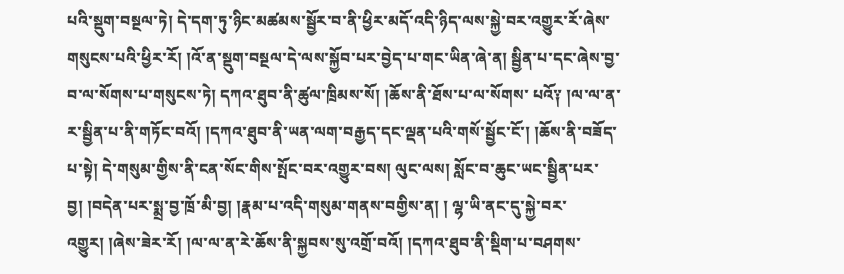པའི་སྡུག་བསྔལ་ཏེ། དེ་དག་ཏུ་ཉིང་མཚམས་སྦྱོར་བ་ནི་ཕྱིར་མདོ་འདི་ཉིད་ལས་སྐྱེ་བར་འགྱུར་རོ་ཞེས་གསུངས་པའི་ཕྱིར་རོ། །འོ་ན་སྡུག་བསྔལ་དེ་ལས་སྐྱོབ་པར་བྱེད་པ་གང་ཡིན་ཞེ་ན། སྦྱིན་པ་དང་ཞེས་བྱ་བ་ལ་སོགས་པ་གསུངས་ཏེ། དཀའ་ཐུབ་ནི་ཚུལ་ཁྲིམས་སོ། །ཆོས་ནི་ཐོས་པ་ལ་སོགས་ པའོ༑ །ལ་ལ་ན་ར་སྦྱིན་པ་ནི་གཏོང་བའོ། །དཀའ་ཐུབ་ནི་ཡན་ལག་བརྒྱད་དང་ལྡན་པའི་གསོ་སྦྱོང་ངོ་། །ཆོས་ནི་བཟོད་པ་སྟེ། དེ་གསུམ་གྱིས་ནི་ངན་སོང་གིས་སྤོང་བར་འགྱུར་བས། ལུང་ལས། སློང་བ་ཆུང་ཡང་སྦྱིན་པར་བྱ། །བདེན་པར་སྨྲ་བྱ་ཁྲོ་མི་བྱ། །རྣམ་པ་འདི་གསུམ་གནས་བགྱིས་ན། ། ལྷ་ཡི་ནང་དུ་སྐྱེ་བར་འགྱུར། །ཞེས་ཟེར་རོ། །ལ་ལ་ན་རེ་ཆོས་ནི་སྐྱབས་སུ་འགྲོ་བའོ། །དཀའ་ཐུབ་ནི་སྡིག་པ་བཤགས་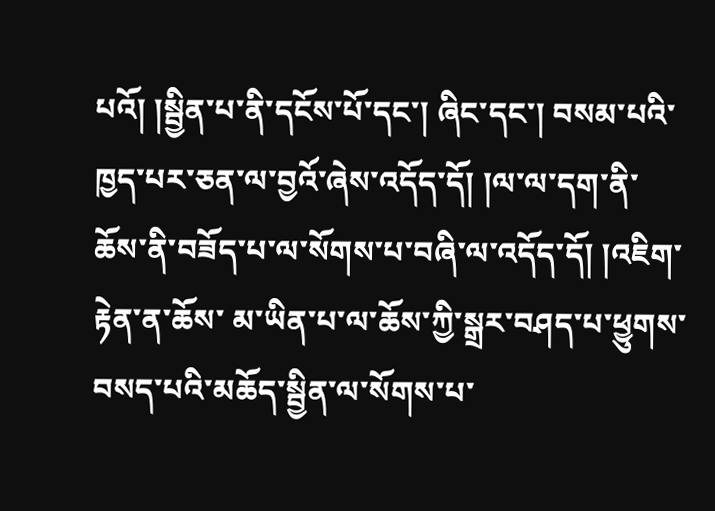པའོ། །སྦྱིན་པ་ནི་དངོས་པོ་དང་། ཞིང་དང་། བསམ་པའི་ཁྱད་པར་ཅན་ལ་བྱའོ་ཞེས་འདོད་དོ། །ལ་ལ་དག་ནི་ཆོས་ནི་བཟོད་པ་ལ་སོགས་པ་བཞི་ལ་འདོད་དོ། །འཇིག་རྟེན་ན་ཆོས་ མ་ཡིན་པ་ལ་ཆོས་ཀྱི་སྒྲར་བཤད་པ་ཕྱུགས་བསད་པའི་མཆོད་སྦྱིན་ལ་སོགས་པ་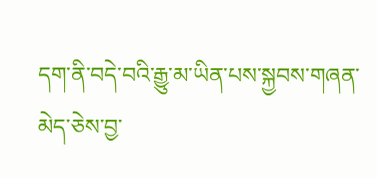དག་ནི་བདེ་བའི་རྒྱུ་མ་ཡིན་པས་སྐྱབས་གཞན་མེད་ཅེས་བྱ་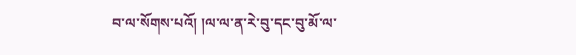བ་ལ་སོགས་པའོ། །ལ་ལ་ན་རེ་བུ་དང་བུ་མོ་ལ་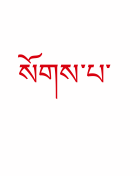སོགས་པ་